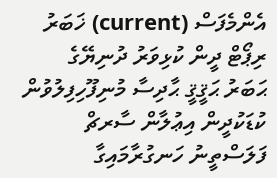އެންމެފަސް (current) ޚަބަރު ރިޕޯޓް ދީން ކުޅިވަރު ދުނިޔޭގެ ޙަބަރު ޙަޤީޤީ ޙާދިސާ މުނިފޫހިފިލުވުން ކުޑަކުދީން އިޢުލާން ސާރޗް
ފަލަސްތީނު ހަނގުރާމައިގާ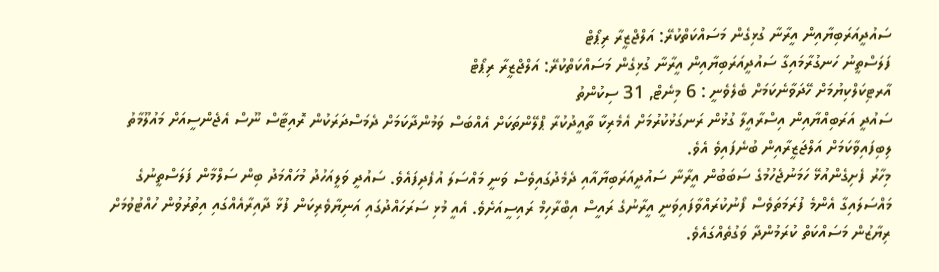ސައުދީއަރަބިޔާއިން އީރާނާ ގުޅިގެން މަސައްކަތްކުރޭ: އަލްޖްޒީރާ ރިޕޯޓް
ފަލަސްތީނު ހަނގުރާމައިގާ ސައުދީއަރަބިޔާއިން އީރާނާ ގުޅިގެން މަސައްކަތްކުރޭ: އަލްޖްޒީރާ ރިޕޯޓް
އާރޓިކަލްކިޔުމަށް ހޭދަވާނެކަމަށް ބެލެވެނީ : 6 މިނެޓް, 31 ސިކުންތު
ސައުދީ އަރަބިއްޔާއިން އިސްރާއީލާ ގުޅުން ރަނގަޅުކުރުމަށް އެމެރިކާ ތާއީދުކުރާ ޕްލޭންތަކަށް އެއްބަސް ވަމުންދާކަމަށް ދެމަސްދަރަކުން ރޮއިޓާސް ނޫސް އެޖެންސީއަށް މައުލޫމާތު ލިބިފައިވާކަމަށް އަލްޖަޒީރާއިން ބުނެފައިވެ އެވެ.
މިހާރު ފެށިގެންއުޅޭ ހަމަނުޖެހުމުގެ ސަބަބުން އީރާނާ ސައުދީއަރަބިޔާއާއި ދެމެދުގައިވެސް ވަނީ މައްސަލަ އުފެދިފައެވެ. ސައުދީ ވަލީއަހުދު މުހައްމަދު ބިން ސަލްމާން ފަލަސްތީނުގެ މައްސަލައިގާ އެންމެ ފުރަމަތަވެސް ފޯނުކުރައްވާފައިވަނީ އީރާނުގެ ރައީސް އިބްރާހިމް ރައިސީއަށެވެ. އެއީ މުޅި ސަރަހައްދުގައި އަނިޔާވެރިކަން ފުޅާ ދާއިރާއެއްގައި އިތުރުވުން ހުއްޓުވުމަށް ރިޔާޒުން މަސައްކަތް ކުރަމުންދާ ވަގުތެއްގައެވެ.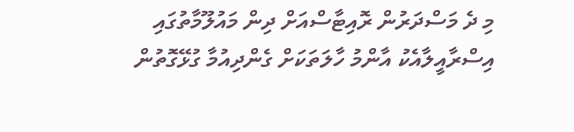މި ދެ މަސްދަރުން ރޮއިޓާސްއަށް ދިން މައުލޫމާތުގައި އިސްރާއީލާއެކު އާންމު ހާލަތަކަށް ގެންދިއުމާ ގުޅޭގޮތުން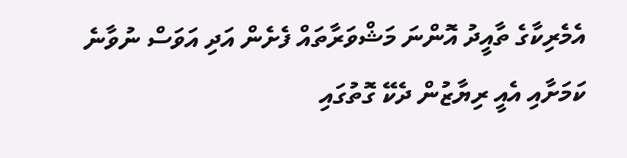އެމެރިކާގެ ތާއީދު އޮންނަ މަޝްވަރާތައް ފެށެން އަދި އަވަސް ނުވާނެ ކަމަށާއި އެއީ ރިޔާޒުން ދެކޭ ގޮތުގައި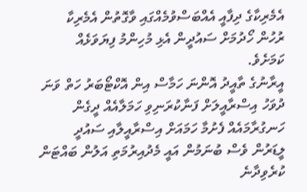އެމެރިކާގެ ދިފާއީ އެއްބަސްވުމެއްގައި ވާގޮތުން އެމެރިކާ  ރުހުން ހޯދުމަށް ސައުދީން އެޅި މުހިންމު ފިޔަވަޅެއް ކަމަށެވެ.
އީރާނުގެ ތާއީދު އޮންނަ ހަމާސް އިން އޮކްޓޯބަރު ހަތް ވަނަ ދުވަހު އިސްރާއީލަށް ފަނާކުރަނިވި ހަމަލާއެއް ދީގެން ހަނގުރާމައެއް ފެށުމާ ހަމައަށް އިސްރާއީލާއި ސައުދީ ލީޑަރުން ވެސް ބުނަމުން އައީ މެދުއިރުމަތި އަލުން ބައްޓަން ކުރެވިދާނެ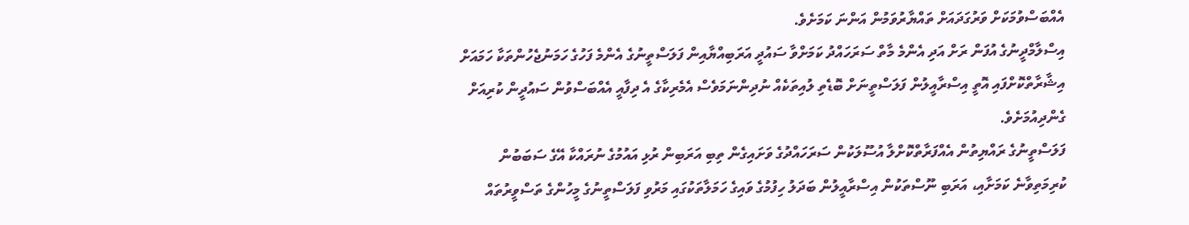އެއްބަސްވުމަކަށް ވަރުގަދައަށް ތައްޔާރުވަމުން އަންނަ ކަމަށެވެ.
އިސްލާމްދީނުގެ އުފަން ރަށް އަދި އެންމެ މާތް ސަރަހައްދު ކަމަށްވާ ސައުދީ އަރަބިއްޔާއިން ފަލަސްތީނުގެ އެންމެ ފަހުގެ ހަމަނުޖެހުންތަކާ ހަމައަށް އިޝާރާތްކޮށްފައި އޮތީ އިސްރާއީލުން ފަލަސްތީނަށް ބޮޑެތި ލުއިތަކެއް ނުދިންނަމަވެސް އެމެރިކާގެ އެ ދިފާއީ އެއްބަސްވުން ސައުދީން ކުރިއަށް ގެންދިއުމަށެވެ.
ފަލަސްތީނުގެ ރައްޔިތުން އެއްފަރާތްކޮށްލާ އުސޫލަކުން ސަރަހައްދުގެ ވަށައިގެން ތިބި އަރަބިން ރުޅި އައުމުގެ ނުރައްކާ އޭގެ ސަބަބުން ކުރިމަތިވާނެ ކަމަށާއި، އަރަބި ނޫސްތަކުން އިސްރާއީލުން ބަދަލު ހިފުމުގެ ވައިގެ ހަމަލާތަކުގައި މަރުވި ފަލަސްތީނުގެ މީހުންގެ ތަސްވީރުތައް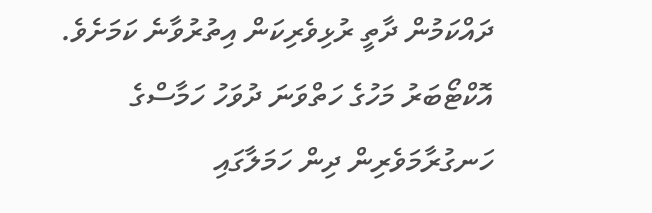ދައްކަމުން ދާތީ ރުޅިވެރިކަން އިތުރުވާނެ ކަމަށެވެ.
އޮކްޓޯބަރު މަހުގެ ހަތްވަނަ ދުވަހު ހަމާސްގެ ހަނގުރާމަވެރިން ދިން ހަމަލާގައި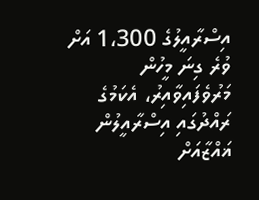އިސްރާއީލުގެ 1،300 އަށް ވުރެ ގިނަ މީހުން މަރުވެފައިވާއިރު، އެކަމުގެ ރައްދުގައި އިސްރާއީލުން ޣައްޒާއަށް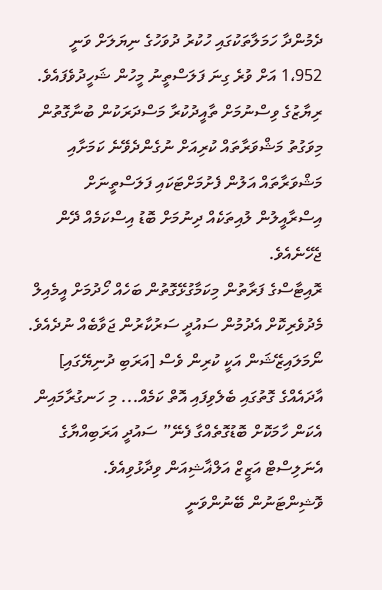ދެމުންދާ ހަމަލާތަކުގައި ހުކުރު ދުވަހުގެ ނިޔަލަށް ވަނީ 1،952 އަށް ވުރެ ގިނަ ފަލަސްތީނު މީހުން ޝަހީދުވެފައެވެ.
ރިޔާޒުގެ ވިސްނުމަށް ތާއީދުކުރާ މަސްދަރަކުން ބުނާގޮތުން މިވަގުތު މަޝްވަރާތައް ކުރިއަށް ނުގެންދެވޭނެ ކަމަށާއި މަޝްވަރާތައް އަލުން ފެށުމަށްޓަކައި ފަލަސްތީނަށް އިސްރާއީލުން ލުއިތަކެއް ދިނުމަށް ބޮޑު އިސްކަމެއް ދޭން ޖެހޭނެއެވެ.
ރޮއިޓާސްގެ ފަރާތުން މިކަމާގުޅޭގޮތުން ބަހެއް ހޯދުމަށް އީމެއިލް މެދުވެރިކޮށް އެދުމުން ސައުދީ ސަރުކާރުން ޖަވާބެއް ނުދެއެވެ.
ނޯމަލައިޒޭޝަން އަކީ ކުރިން ވެސް [އަރަބި ދުނިޔޭގައި] އާދައެއްގެ ގޮތުގައި ބެލެވިފައި އޮތް ކަމެއް... މި ހަނގުރާމައިން އެކަން ހާމަކޮށް ބޮޑުގޮތެއްގާ ފެނޭ” ސައުދީ އަރަބިއްޔާގެ އެނަލިސްޓް އަޒީޒް އަލްޣާޝިއަން ވިދާޅުވިއެވެ.
ވޮޝިންޓަނުން ބޭނުންވަނީ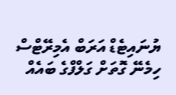ޔުނައިޓެޑް އަރަބް އެމިރޭޓްސް ހިމެނޭ ގޮތަށް ގަލްފްގެ ބައެއް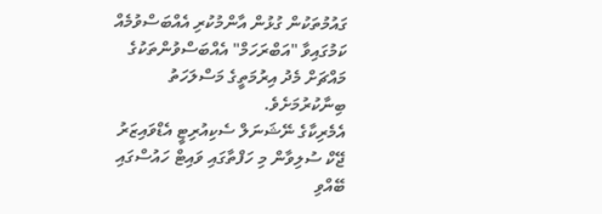ގައުމުތަކުން ގުޅުން އާންމުކުރި އެއްބަސްވުމެއް ކަމުގައިވާ "އަބްރަހަމް" އެއްބަސްވުންތަކުގެ މައްޗަށް މެދު އިރުމަތީގެ މަސްލަހަތު ބިނާކުރުމަށެވެ.
އެމެރިކާގެ ނޭޝަނަލް ސެކިއުރިޓީ އެޑްވައިޒަރު ޖޭކް ސުލިވާން މި ހަފްތާގައި ވައިޓް ހައުސްގައި ބޭއްވި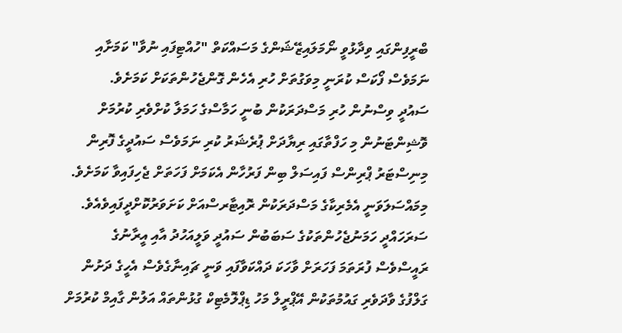ބްރީފިންގައި ވިދާޅުވީ ނޯމަލައިޒޭޝަންގެ މަސައްކަތް "ހުއްޓިފައި ނުވާ" ކަމަށާއި ނަމަވެސް ފޯކަސް ކުރަނީ މިވަގުތަށް ހުރި އެހެން ގޮންޖެހުންތަކަށް ކަމަށެވެ.
ސައުދީ ވިސްނުން ހުރި މަސްދަރަކުން ބުނީ ހަމާސްގެ ހަމަލާ ކުށްވެރި ކުރުމަށް ވޮޝިންޓަނުން މި ހަފްތާގައި ރިޔާދަށް ޕުރެޝަރު ކުރި ނަމަވެސް ސައުދީގެ ފޮރިން މިނިސްޓަރު ޕްރިންސް ފައިސަލް ބިން ފަރުހާން އެކަމަށް ފަހަތަށް ޖެހިފައިވާ ކަމަށެވެ. މިމައްސަލަވަނީ އެމެރިކާގެ މަސްދަރަކުން ރޮއިޓާރސްއަށް ކަށަވަރުކޮށްދީފައިވެއެވެ.
ސަރަހައްދީ ހަމަނުޖެހުންތަކުގެ ސަބަބުން ސައުދީ ވަލީއަހުދު އާއި އީރާނުގެ ރައީސްވެސް ފުރަތަމަ ފަހަރަށް ވާހަކަ ދައްކަވާފައި ވަނީ ޗައިނާގެވެސް އެހީގެ ދަށުން ގަލްފުގެ ވާދަވެރި ގައުމުތަކުން އޭޕްރީލް މަހު ޑިޕްލޮމެޓިކް ގުޅުންތައް އަލުން ގާއިމް ކުރުމަށް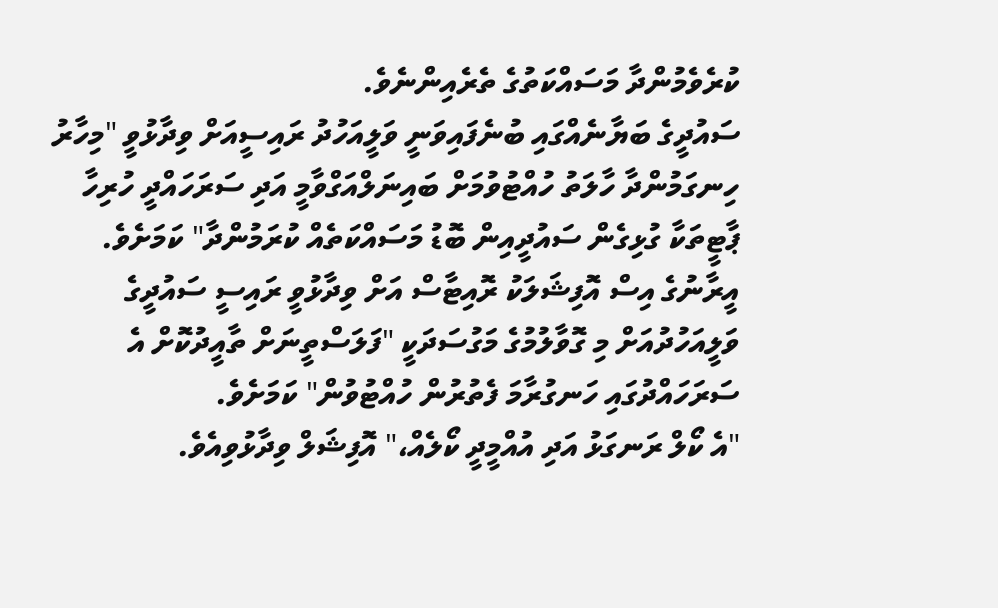ކުރެވެމުންދާ މަސައްކަތުގެ ތެރެއިންނެވެ.
ސައުދީގެ ބަޔާނެއްގައި ބުނެފައިވަނީ ވަލީއަހުދު ރައިސީއަށް ވިދާޅުވީ "މިހާރު ހިނގަމުންދާ ހާލަތު ހުއްޓުވުމަށް ބައިނަލްއަގްވާމީ އަދި ސަރަހައްދީ ހުރިހާ ޕާޓީތަކާ ގުޅިގެން ސައުދީއިން ބޮޑު މަސައްކަތެއް ކުރަމުންދާ" ކަމަށެވެ.
އީރާނުގެ އިސް އޮފިޝަލަކު ރޮއިޓާސް އަށް ވިދާޅުވީ ރައިސީ ސައުދީގެ ވަލީއަހުދުއަށް މި ގޮވާލުމުގެ މަގުސަދަކީ "ފަލަސްތީނަށް ތާއީދުކޮށް އެ ސަރަހައްދުގައި ހަނގުރާމަ ފެތުރުން ހުއްޓުވުން" ކަމަށެވެ.
"އެ ކޯލް ރަނގަޅު އަދި އުއްމީދީ ކޯލެއް،" އޮފިޝަލް ވިދާޅުވިއެވެ.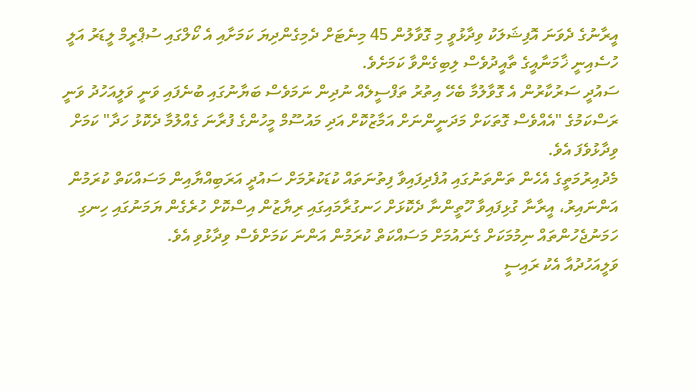އީރާނުގެ ދެވަނަ އޮފިޝަލަކު ވިދާޅުވީ މި ގޮވާލުން 45 މިނެޓަށް ދެމިގެންދިޔަ ކަމަށާއި އެ ކޯލްގައި ސުޕްރީމް ލީޑަރު އަލީ ހުސެއިނީ ޚާމަނާއީގެ ތާއީދުވެސް ލިބިގެންވާ ކަމަށެވެ.
ސައުދީ ސަރުކާރުން އެ ގޮވާލުމާ ބެހޭ އިތުރު ތަފްސީލެއް ނުދިން ނަމަވެސް ބަޔާނުގައި ބުނެފައި ވަނީ ވަލީއަހުދު ވަނީ ރަސްކަމުގެ "އެއްވެސް ގޮތަކަށް މަދަނީންނަށް އަމާޒުކޮށް އަދި މައުސޫމް މީހުންގެ ފުރާނަ ގެއްލުމާ ދެކޮޅު ހަދާ" ކަމަށް ވިދާޅުވެފަ އެވެ.
މެދުއިރުމަތީގެ އެހެން ތަންތަނުގައި އުފެދިފައިވާ ފިތުނަތައް ކުޑަކުރުމަށް ސައުދީ އަރަބިއްޔާއިން މަސައްކަތް ކުރަމުން އަންނައިރު، އީރާނާ ގުޅިފައިވާ ހޫތީންނާ ދެކޮޅަށް ހަނގުރާމައިގައި ރިޔާޒުން އިސްކޮށް ހުރެގެން ޔަމަނުގައި ހިނގި ހަމަނުޖެހުންތައް ނިމުމަކަށް ގެނައުމަށް މަސައްކަތް ކުރަމުން އަންނަ ކަމަށްވެސް ވިދާޅުވި އެވެ.
ވަލީއަހުދުއާ އެކު ރައިސީ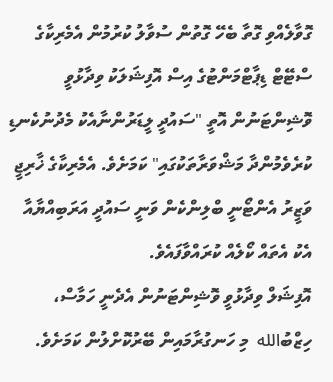ގޮވާލެއްވި ގޮތާ ބެހޭ ގޮތުން ސުވާލު ކުރުމުން އެމެރިކާގެ ސްޓޭޓް ޑިޕާޓްމަންޓުގެ އިސް އޮފިޝަލަކު ވިދާޅުވީ ވޮޝިންޓަނުން އޮތީ "ސައުދީ ލީޑަރުންނާއެކު މެދުނުކެނޑި ކުރެވެމުންދާ މަޝްވަރާތަކުގައި" ކަމަށެވެ. އެމެރިކާގެ ޚާރިޖީ ވަޒީރު އެންޓޯނީ ބްލިންކެން ވަނީ ސައުދީ އަރަބިއްޔާއާ އެކު އެތައް ކޯލެއް ކުރައްވާފައެވެ.
އޮފިޝަލް ވިދާޅުވީ ވޮޝިންޓަނުން އެދެނީ ހަމާސް، ހިޒްބުالله  މި ހަނގުރާމައިން ބޭރުކޮށްލުން ކަމަށެވެ.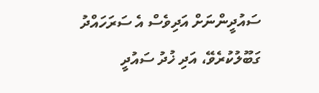ސައުދީންނަށް އަދިވެސް އެ ސަރަހައްދު ގަބޫލުކުރެވޭ، އަދި ޚުދު ސައުދީ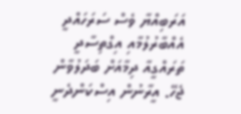އަރަބިއްޔާ ވެސް ސަރަހައްދީ އެއްބާރުލުމާއި އިގްތިސާދީ ތަރައްގީއާ ދިމާއަށް ބަދަލުވާން ޖެހޭ. އީރާނުން އިސްކަންދެނީ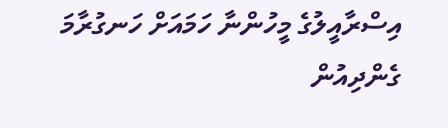އިސްރާއީލުގެ މީހުންނާ ހަމައަށް ހަނގުރާމަ ގެންދިއުން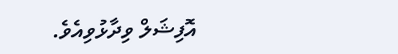އޮފިޝަލް ވިދާޅުވިއެވެ.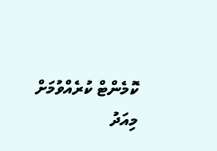ކޮމެންޓް ކުރެއްވުމަށް
މިއަދު